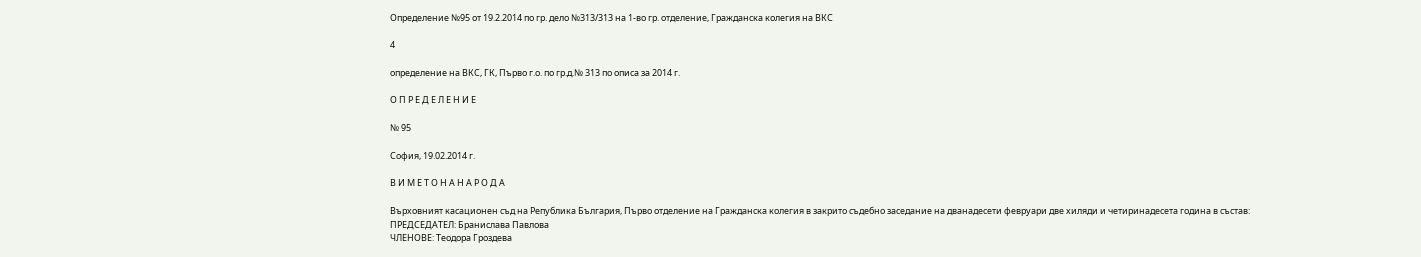Определение №95 от 19.2.2014 по гр. дело №313/313 на 1-во гр. отделение, Гражданска колегия на ВКС

4

определение на ВКС, ГК, Първо г.о. по гр.д.№ 313 по описа за 2014 г.

О П Р Е Д Е Л Е Н И Е

№ 95

София, 19.02.2014 г.

В И М Е Т О Н А Н А Р О Д А

Върховният касационен съд на Република България, Първо отделение на Гражданска колегия в закрито съдебно заседание на дванадесети февруари две хиляди и четиринадесета година в състав:
ПРЕДСЕДАТЕЛ: Бранислава Павлова
ЧЛЕНОВЕ: Теодора Гроздева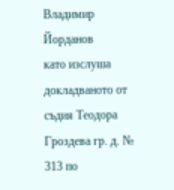Владимир Йорданов
като изслуша докладваното от съдия Теодора Гроздева гр. д. № 313 по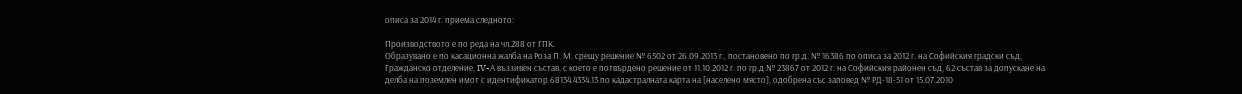описа за 2014 г. приема следното:

Производството е по реда на чл.288 от ГПК.
Образувано е по касационна жалба на Роза П. М. срещу решение № 6502 от 26.09.2013 г., постановено по гр.д. № 16386 по описа за 2012 г. на Софийския градски съд, Гражданско отделение, IV-А въззивен състав, с което е потвърдено решение от 11.10.2012 г. по гр.д.№ 23867 от 2012 г. на Софийския районен съд, 62 състав за допускане на делба на поземлен имот с идентификатор 68134.4334.13 по кадастралната карта на [населено място], одобрена със заповед № РД-18-51 от 15.07.2010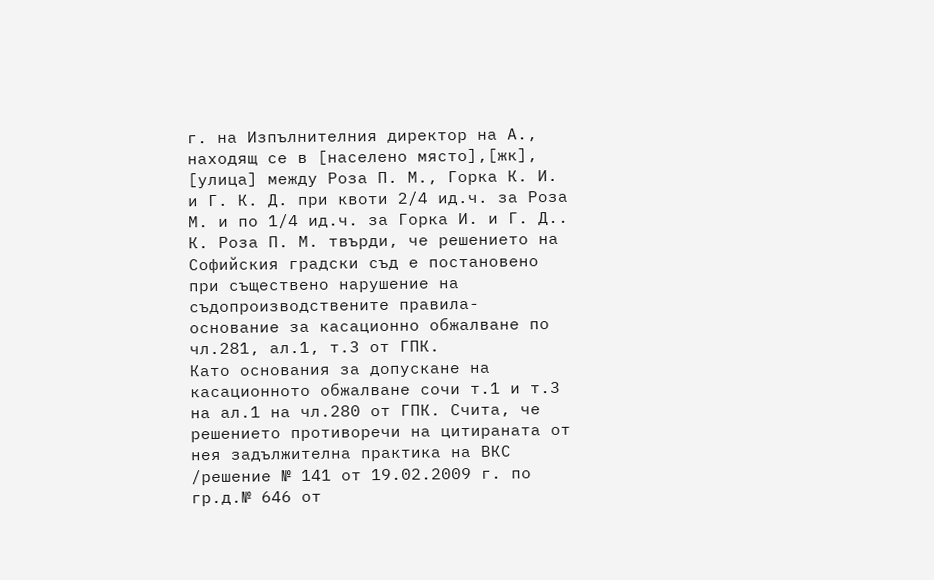г. на Изпълнителния директор на А., находящ се в [населено място],[жк], [улица] между Роза П. М., Горка К. И. и Г. К. Д. при квоти 2/4 ид.ч. за Роза М. и по 1/4 ид.ч. за Горка И. и Г. Д..
К. Роза П. М. твърди, че решението на Софийския градски съд е постановено при съществено нарушение на съдопроизводствените правила- основание за касационно обжалване по чл.281, ал.1, т.3 от ГПК.
Като основания за допускане на касационното обжалване сочи т.1 и т.3 на ал.1 на чл.280 от ГПК. Счита, че решението противоречи на цитираната от нея задължителна практика на ВКС /решение № 141 от 19.02.2009 г. по гр.д.№ 646 от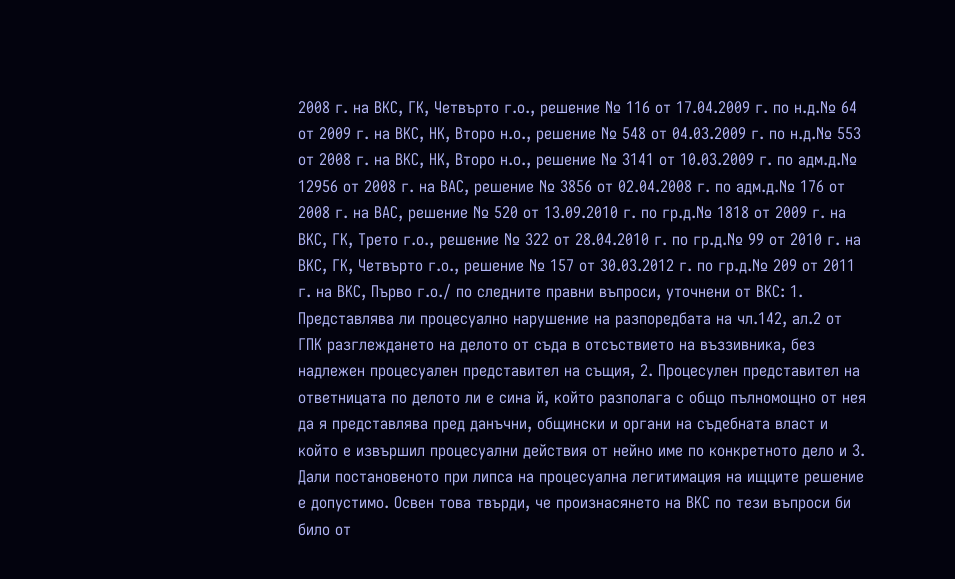2008 г. на ВКС, ГК, Четвърто г.о., решение № 116 от 17.04.2009 г. по н.д.№ 64 от 2009 г. на ВКС, НК, Второ н.о., решение № 548 от 04.03.2009 г. по н.д.№ 553 от 2008 г. на ВКС, НК, Второ н.о., решение № 3141 от 10.03.2009 г. по адм.д.№ 12956 от 2008 г. на ВАС, решение № 3856 от 02.04.2008 г. по адм.д.№ 176 от 2008 г. на ВАС, решение № 520 от 13.09.2010 г. по гр.д.№ 1818 от 2009 г. на ВКС, ГК, Трето г.о., решение № 322 от 28.04.2010 г. по гр.д.№ 99 от 2010 г. на ВКС, ГК, Четвърто г.о., решение № 157 от 30.03.2012 г. по гр.д.№ 209 от 2011 г. на ВКС, Първо г.о./ по следните правни въпроси, уточнени от ВКС: 1. Представлява ли процесуално нарушение на разпоредбата на чл.142, ал.2 от ГПК разглеждането на делото от съда в отсъствието на въззивника, без надлежен процесуален представител на същия, 2. Процесулен представител на ответницата по делото ли е сина й, който разполага с общо пълномощно от нея да я представлява пред данъчни, общински и органи на съдебната власт и който е извършил процесуални действия от нейно име по конкретното дело и 3. Дали постановеното при липса на процесуална легитимация на ищците решение е допустимо. Освен това твърди, че произнасянето на ВКС по тези въпроси би било от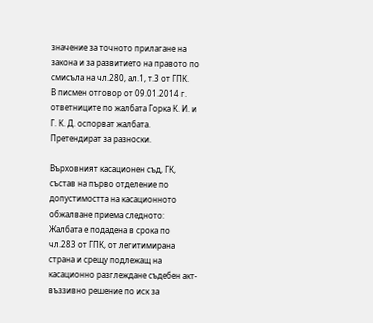значение за точното прилагане на закона и за развитието на правото по смисъла на чл.280, ал.1, т.3 от ГПК.
В писмен отговор от 09.01.2014 г. ответниците по жалбата Горка К. И. и Г. К. Д. оспорват жалбата. Претендират за разноски.

Върховният касационен съд, ГК, състав на първо отделение по допустимостта на касационното обжалване приема следното: Жалбата е подадена в срока по чл.283 от ГПК, от легитимирана страна и срещу подлежащ на касационно разглеждане съдебен акт- въззивно решение по иск за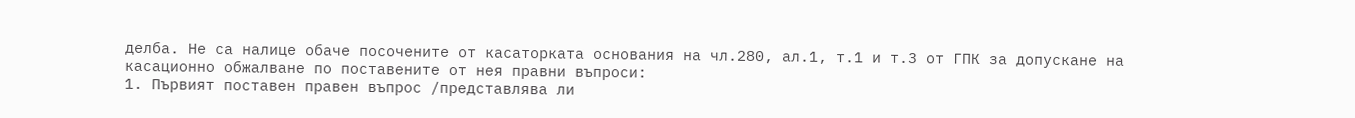делба. Не са налице обаче посочените от касаторката основания на чл.280, ал.1, т.1 и т.3 от ГПК за допускане на касационно обжалване по поставените от нея правни въпроси:
1. Първият поставен правен въпрос /представлява ли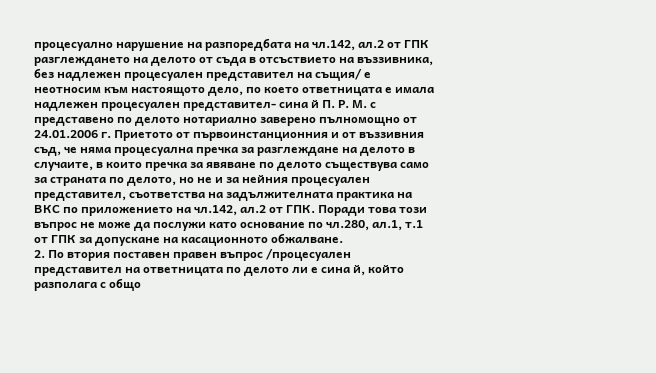процесуално нарушение на разпоредбата на чл.142, ал.2 от ГПК разглеждането на делото от съда в отсъствието на въззивника, без надлежен процесуален представител на същия/ е неотносим към настоящото дело, по което ответницата е имала надлежен процесуален представител- сина й П. Р. М. с представено по делото нотариално заверено пълномощно от 24.01.2006 г. Приетото от първоинстанционния и от въззивния съд, че няма процесуална пречка за разглеждане на делото в случаите, в които пречка за явяване по делото съществува само за страната по делото, но не и за нейния процесуален представител, съответства на задължителната практика на ВКС по приложението на чл.142, ал.2 от ГПК. Поради това този въпрос не може да послужи като основание по чл.280, ал.1, т.1 от ГПК за допускане на касационното обжалване.
2. По втория поставен правен въпрос /процесуален представител на ответницата по делото ли е сина й, който разполага с общо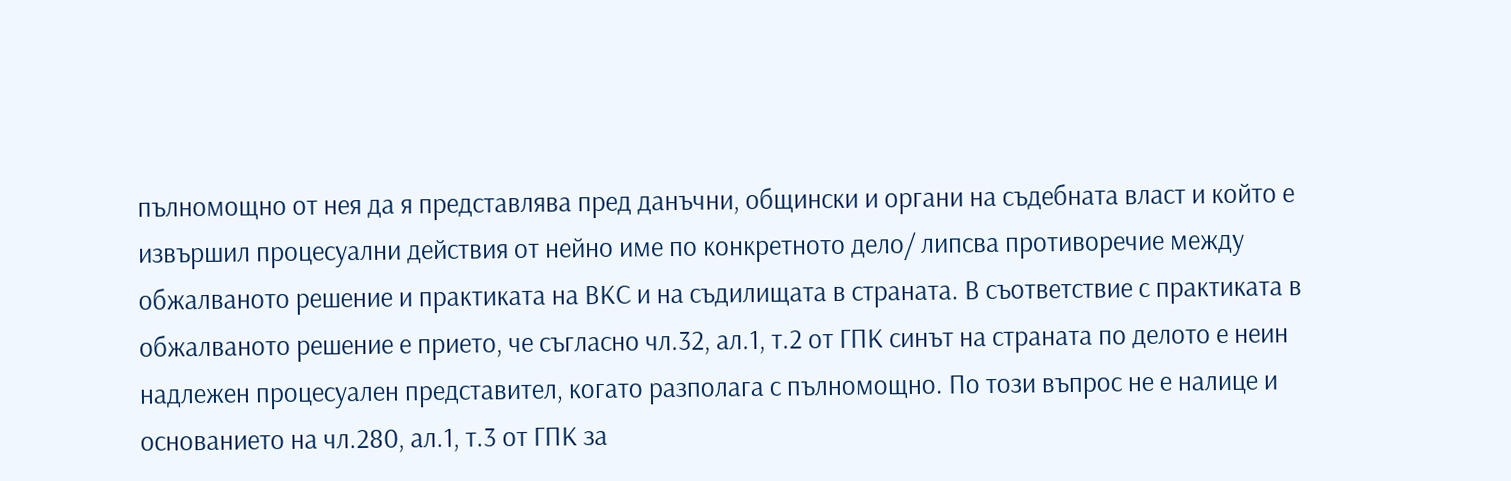пълномощно от нея да я представлява пред данъчни, общински и органи на съдебната власт и който е извършил процесуални действия от нейно име по конкретното дело/ липсва противоречие между обжалваното решение и практиката на ВКС и на съдилищата в страната. В съответствие с практиката в обжалваното решение е прието, че съгласно чл.32, ал.1, т.2 от ГПК синът на страната по делото е неин надлежен процесуален представител, когато разполага с пълномощно. По този въпрос не е налице и основанието на чл.280, ал.1, т.3 от ГПК за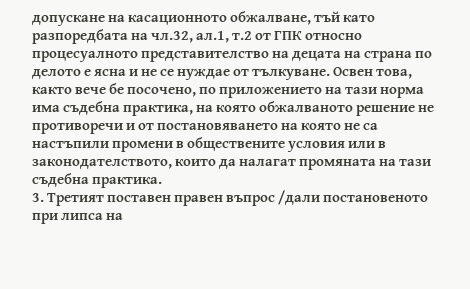допускане на касационното обжалване, тъй като разпоредбата на чл.32, ал.1, т.2 от ГПК относно процесуалното представителство на децата на страна по делото е ясна и не се нуждае от тълкуване. Освен това, както вече бе посочено, по приложението на тази норма има съдебна практика, на която обжалваното решение не противоречи и от постановяването на която не са настъпили промени в обществените условия или в законодателството, които да налагат промяната на тази съдебна практика.
3. Третият поставен правен въпрос /дали постановеното при липса на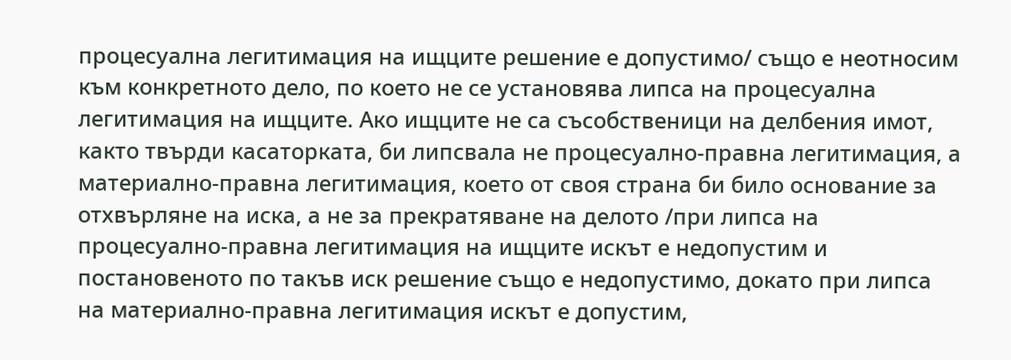процесуална легитимация на ищците решение е допустимо/ също е неотносим към конкретното дело, по което не се установява липса на процесуална легитимация на ищците. Ако ищците не са съсобственици на делбения имот, както твърди касаторката, би липсвала не процесуално-правна легитимация, а материално-правна легитимация, което от своя страна би било основание за отхвърляне на иска, а не за прекратяване на делото /при липса на процесуално-правна легитимация на ищците искът е недопустим и постановеното по такъв иск решение също е недопустимо, докато при липса на материално-правна легитимация искът е допустим,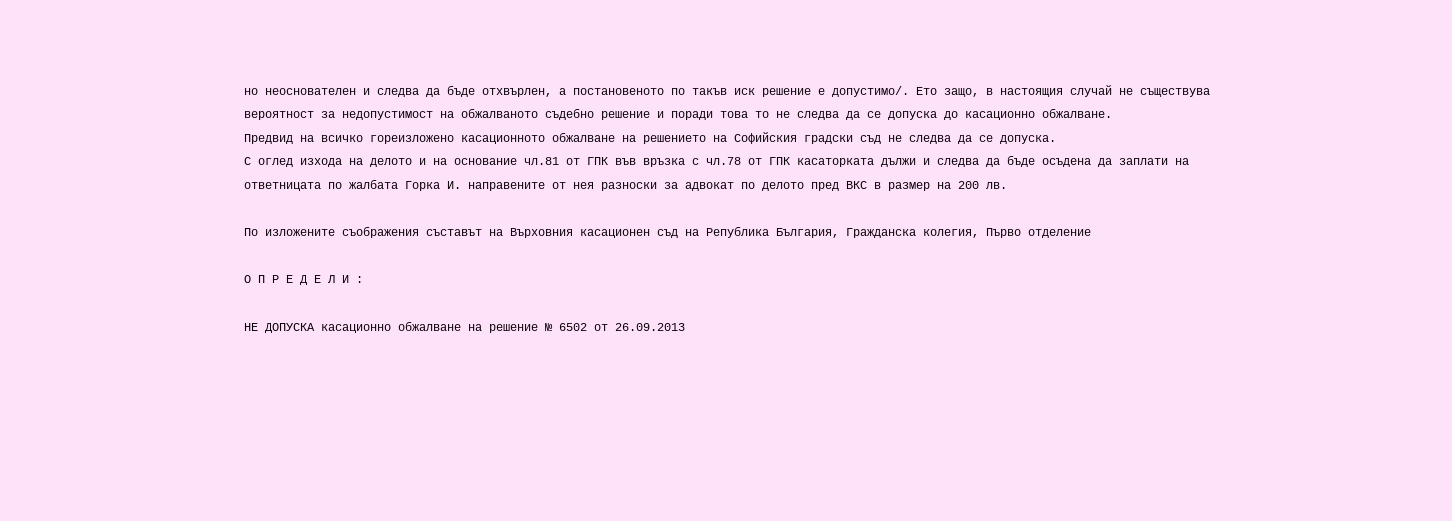но неоснователен и следва да бъде отхвърлен, а постановеното по такъв иск решение е допустимо/. Ето защо, в настоящия случай не съществува вероятност за недопустимост на обжалваното съдебно решение и поради това то не следва да се допуска до касационно обжалване.
Предвид на всичко гореизложено касационното обжалване на решението на Софийския градски съд не следва да се допуска.
С оглед изхода на делото и на основание чл.81 от ГПК във връзка с чл.78 от ГПК касаторката дължи и следва да бъде осъдена да заплати на ответницата по жалбата Горка И. направените от нея разноски за адвокат по делото пред ВКС в размер на 200 лв.

По изложените съображения съставът на Върховния касационен съд на Република България, Гражданска колегия, Първо отделение

О П Р Е Д Е Л И :

НЕ ДОПУСКА касационно обжалване на решение № 6502 от 26.09.2013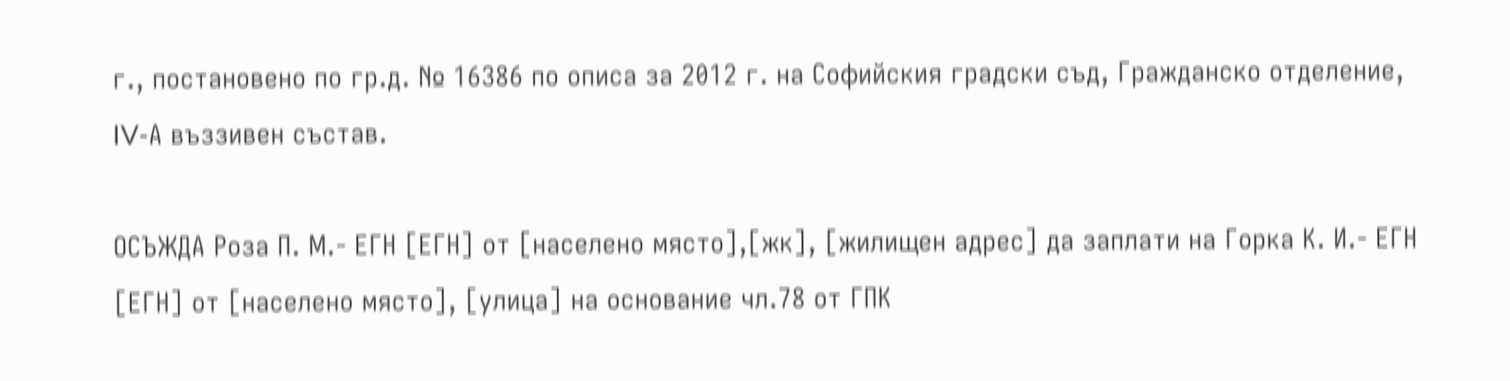г., постановено по гр.д. № 16386 по описа за 2012 г. на Софийския градски съд, Гражданско отделение, IV-А въззивен състав.

ОСЪЖДА Роза П. М.- ЕГН [ЕГН] от [населено място],[жк], [жилищен адрес] да заплати на Горка К. И.- ЕГН [ЕГН] от [населено място], [улица] на основание чл.78 от ГПК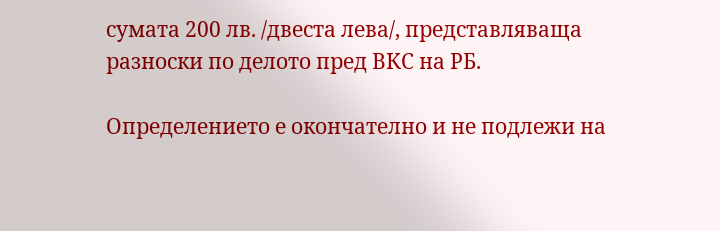сумата 200 лв. /двеста лева/, представляваща разноски по делото пред ВКС на РБ.

Определението е окончателно и не подлежи на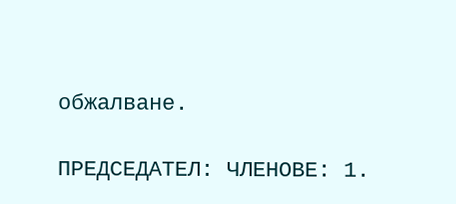обжалване.

ПРЕДСЕДАТЕЛ: ЧЛЕНОВЕ: 1.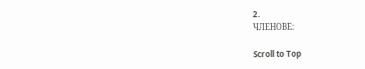2.
ЧЛЕНОВЕ:

Scroll to Top